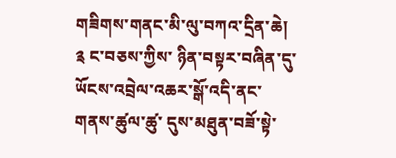གཟིགས་གནང་མི་ལུ་བཀའ་དྲིན་ཆེ།
༉ ང་བཅས་ཀྱིས་ ཉིན་བསྟར་བཞིན་དུ་
ཡོངས་འབྲེལ་འཆར་སྒོ་འདི་ནང་
གནས་ཚུལ་ཚུ་ དུས་མཐུན་བཟོ་སྟེ་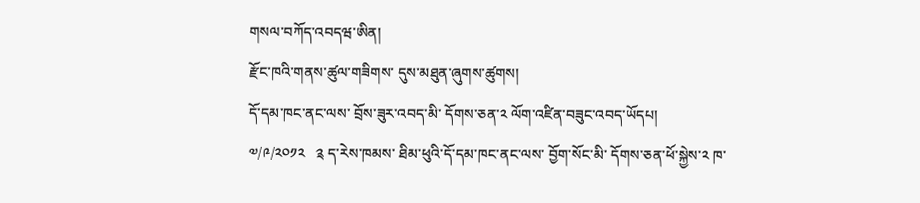གསལ་བཀོད་འབདཝ་ཨིན།
རྫོང་ཁའི་གནས་ཚུལ་གཟིགས་ དུས་མཐུན་ཞུགས་ཚུགས།
དོ་དམ་ཁང་ནང་ལས་ བྲོས་ཟུར་འབད་མི་ དོགས་ཅན་༢ ལོག་འཛིན་བཟུང་འབད་ཡོདཔ།
༧/༩/༢༠༡༢   ༉ ད་རེས་ཁམས་ ཐིམ་ཕུའི་དོ་དམ་ཁང་ནང་ལས་ བྱོག་སོང་མི་ དོགས་ཅན་ཕོ་སྐྱེས་༢ ཁ་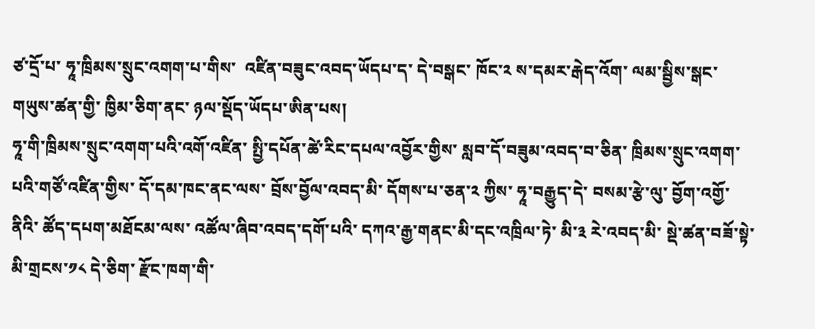ཙ་དྲོ་པ་ ཧཱ་ཁྲིམས་སྲུང་འགག་པ་གིས་  འཛིན་བཟུང་འབད་ཡོདཔ་ད་ དེ་བསྒང་ ཁོང་༢ ས་དམར་རྒེད་འོག་ ལམ་སྦྱིས་སྒང་གཡུས་ཚན་གྱི་ ཁྱིམ་ཅིག་ནང་ ཉལ་སྡོད་ཡོདཔ་ཨིན་པས།
ཧཱ་གི་ཁྲིམས་སྲུང་འགག་པའི་འགོ་འཛིན་ སྤྱི་དཔོན་ཚེ་རིང་དཔལ་འབྱོར་གྱིས་ སླབ་དོ་བཟུམ་འབད་བ་ཅིན་ ཁྲིམས་སྲུང་འགག་པའི་གཙོ་འཛིན་གྱིས་ དོ་དམ་ཁང་ནང་ལས་ བྲོས་བྱོལ་འབད་མི་ དོགས་པ་ཅན་༢ ཀྱིས་ ཧཱ་བརྒྱུད་དེ་ བསམ་རྩེ་ལུ་ བྱོག་འགྱོ་ནིའི་ ཚོད་དཔག་མཐོངམ་ལས་ འཚོལ་ཞིབ་འབད་དགོ་པའི་ དཀའ་རྒྱ་གནང་མི་དང་འཁྲིལ་ཏེ་ མི་༣ རེ་འབད་མི་ སྡེ་ཚན་བཟོ་སྟེ་ མི་གྲངས་༡༨ དེ་ཅིག་ རྫོང་ཁག་གི་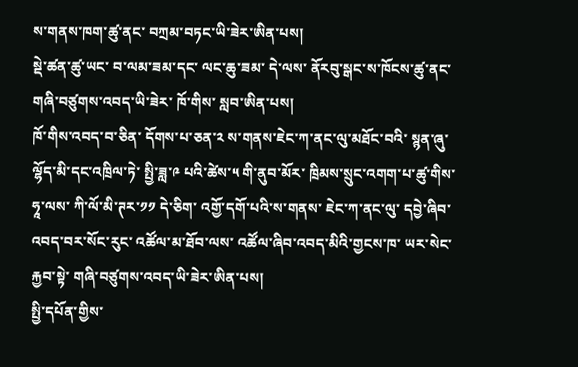ས་གནས་ཁག་ཚུ་ནང་ བཀྲམ་བཏང་ཡི་ཟེར་ཨིན་པས།
སྡེ་ཚན་ཚུ་ཡང་ བ་ལམ་ཟམ་དང་ ལང་ཆུ་ཟམ་ དེ་ལས་ ནོརབུ་སྒང་ས་ཁོངས་ཚུ་ནང་ གཞི་བཙུགས་འབད་ཡི་ཟེར་ ཁོ་གིས་ སླབ་ཨིན་པས།
ཁོ་གིས་འབད་བ་ཅིན་ དོགས་པ་ཅན་༢ ས་གནས་ཇེང་ཀ་ནང་ལུ་མཐོང་བའི་ སྙན་ཞུ་ལྷོད་མི་དང་འཁྲིལ་ཏེ་ སྤྱི་ཟླ་༩ པའི་ཚེས་༥ གི་ནུབ་མོར་ ཁྲིམས་སྲུང་འགག་པ་ཚུ་གིས་ ཧཱ་ལས་ ཀི་ལོ་མི་ཊར་༡༡ དེ་ཅིག་ འགྱོ་དགོ་པའི་ས་གནས་ ཇེང་ཀ་ནང་ལུ་ དབྱེ་ཞིབ་འབད་བར་སོང་རུང་ འཚོལ་མ་ཐོབ་ལས་ འཚོལ་ཞིབ་འབད་མིའི་གྱངས་ཁ་ ཡར་སེང་རྐྱབ་སྟེ་ གཞི་བཙུགས་འབད་ཡི་ཟེར་ཨིན་པས།
སྤྱི་དཔོན་གྱིས་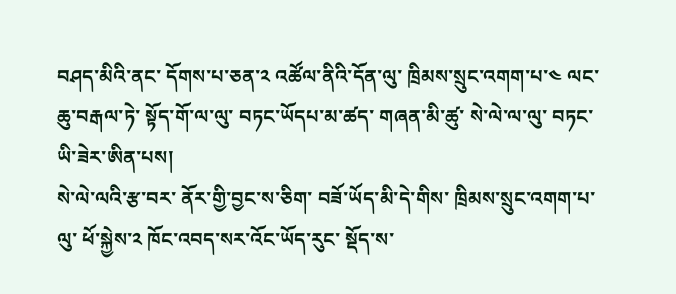བཤད་མིའི་ནང་ དོགས་པ་ཅན་༢ འཚོལ་ནིའི་དོན་ལུ་ ཁྲིམས་སྲུང་འགག་པ་༤ ལང་ཆུ་བརྒལ་ཏེ་ སྟོད་གོ་ལ་ལུ་ བཏང་ཡོདཔ་མ་ཚད་ གཞན་མི་ཚུ་ སེ་ལེ་ལ་ལུ་ བཏང་ཡི་ཟེར་ཨིན་པས།
སེ་ལེ་ལའི་རྩ་བར་ ནོར་གྱི་བྱང་ས་ཅིག་ བཟོ་ཡོད་མི་དེ་གིས་ ཁྲིམས་སྲུང་འགག་པ་ལུ་ ཕོ་སྐྱེས་༢ ཁོང་འབད་སར་འོང་ཡོད་རུང་ སྡོད་ས་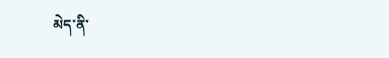མེད་ནི་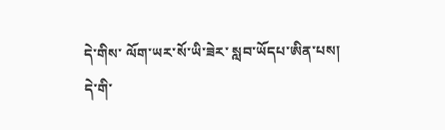དེ་གིས་ ལོག་ཡར་སོ་ཡི་ཟེར་ སླབ་ཡོདཔ་ཨིན་པས།
དེ་གི་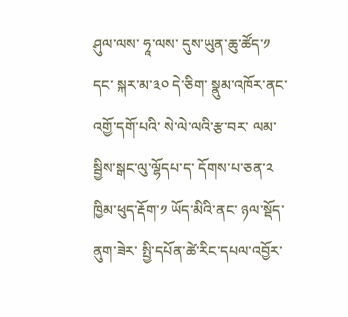ཤུལ་ལས་ ཧཱ་ལས་ དུས་ཡུན་ཆུ་ཚོད་༡ དང་ སྐར་མ་༣༠ དེ་ཅིག་ སྣུམ་འཁོར་ནང་འགྱོ་དགོ་པའི་ སེ་ལེ་ལའི་རྩ་བར་ ལམ་སྦྱིས་སྒང་ལུ་ལྷོདཔ་ད་ དོགས་པ་ཅན་༢ ཁྱིམ་ཕུད་རྡོག་༡ ཡོད་མིའི་ནང་ ཉལ་སྡོད་ནུག་ཟེར་ སྤྱི་དཔོན་ཚེ་རིང་དཔལ་འབྱོར་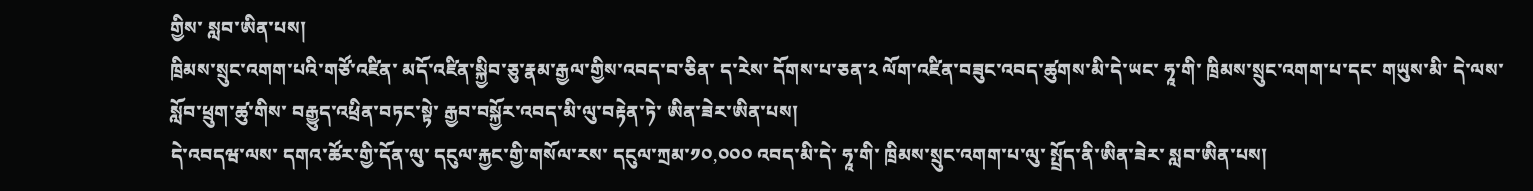གྱིས་ སླབ་ཨིན་པས།
ཁྲིམས་སྲུང་འགག་པའི་གཙོ་འཛིན་ མདོ་འཛིན་སྐྱིབ་ཅུ་རྣམ་རྒྱལ་གྱིས་འབད་བ་ཅིན་ ད་རེས་ དོགས་པ་ཅན་༢ ལོག་འཛིན་བཟུང་འབད་ཚུགས་མི་དེ་ཡང་ ཧཱ་གི་ ཁྲིམས་སྲུང་འགག་པ་དང་ གཡུས་མི་ དེ་ལས་ སློབ་ཕྲུག་ཚུ་གིས་ བརྒྱུད་འཕྲིན་བཏང་སྟེ་ རྒྱབ་བསྐྱོར་འབད་མི་ལུ་བརྟེན་ཏེ་ ཨིན་ཟེར་ཨིན་པས།
དེ་འབདཝ་ལས་ དགའ་ཚོར་གྱི་དོན་ལུ་ དངུལ་རྐྱང་གྱི་གསོལ་རས་ དངུལ་ཀྲམ་༡༠,༠༠༠ འབད་མི་དེ་ ཧཱ་གི་ ཁྲིམས་སྲུང་འགག་པ་ལུ་ སྤྲོད་ནི་ཨིན་ཟེར་ སླབ་ཨིན་པས།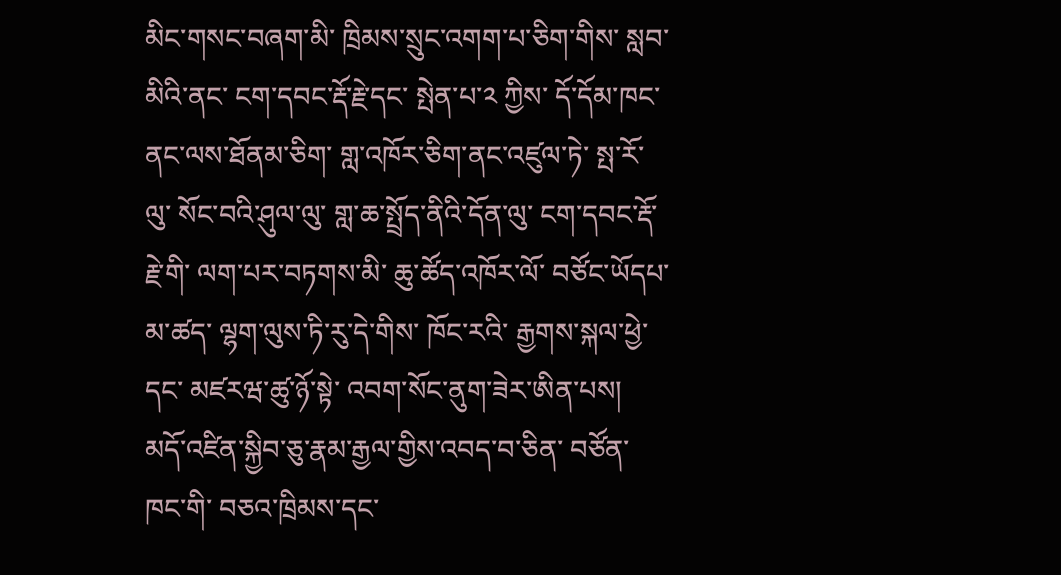མིང་གསང་བཞག་མི་ ཁྲིམས་སྲུང་འགག་པ་ཅིག་གིས་ སླབ་མིའི་ནང་ ངག་དབང་རྡོ་རྗེ་དང་ སྤེན་པ་༢ ཀྱིས་ དོ་དོམ་ཁང་ནང་ལས་ཐོནམ་ཅིག་ གླ་འཁོར་ཅིག་ནང་འཛུལ་ཏེ་ སྤ་རོ་ལུ་ སོང་བའི་ཤུལ་ལུ་ གླ་ཆ་སྤྲོད་ནིའི་དོན་ལུ་ ངག་དབང་རྡོ་རྗེ་གི་ ལག་པར་བཏགས་མི་ ཆུ་ཚོད་འཁོར་ལོ་ བཙོང་ཡོདཔ་མ་ཚད་ ལྷག་ལུས་ཏི་རུ་དེ་གིས་ ཁོང་རའི་ རྒྱགས་སྐལ་ཕྱེ་དང་ མཛརཝ་ཚུ་ཉོ་སྟེ་ འབག་སོང་ནུག་ཟེར་ཨིན་པས།
མདོ་འཛིན་སྐྱིབ་ཅུ་རྣམ་རྒྱལ་གྱིས་འབད་བ་ཅིན་ བཙོན་ཁང་གི་ བཅའ་ཁྲིམས་དང་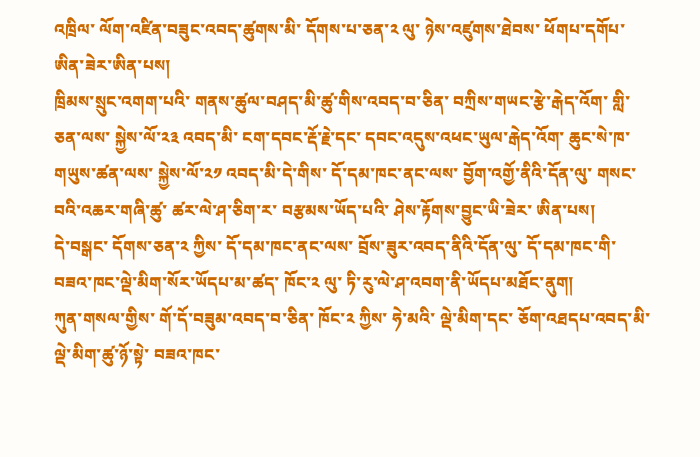འཁྲིལ་ ལོག་འཛིན་བཟུང་འབད་ཚུགས་མི་ དོགས་པ་ཅན་༢ ལུ་ ཉེས་འཛུགས་ཐེབས་ ཕོགཔ་དགོཔ་ཨིན་ཟེར་ཨིན་པས།
ཁྲིམས་སྲུང་འགག་པའི་ གནས་ཚུལ་བཤད་མི་ཚུ་གིས་འབད་བ་ཅིན་ བཀྲིས་གཡང་རྩེ་རྒེད་འོག་ གླི་ཅན་ལས་ སྐྱེས་ལོ་༢༣ འབད་མི་ ངག་དབང་རྡོ་རྗེ་དང་ དབང་འདུས་འཕང་ཡུལ་རྒེད་འོག་ ཆུང་སེ་ཁ་གཡུས་ཚན་ལས་ སྐྱེས་ལོ་༢༡ འབད་མི་དེ་གིས་ དོ་དམ་ཁང་ནང་ལས་ བྱོག་འགྱོ་ནིའི་དོན་ལུ་ གསང་བའི་འཆར་གཞི་ཚུ་ ཚར་ལེ་ཤ་ཅིག་ར་ བརྩམས་ཡོད་པའི་ ཤེས་རྟོགས་བྱུང་ཡི་ཟེར་ ཨིན་པས།
དེ་བསྒང་ དོགས་ཅན་༢ ཀྱིས་ དོ་དམ་ཁང་ནང་ལས་ བྲོས་ཟུར་འབད་ནིའི་དོན་ལུ་ དོ་དམ་ཁང་གི་ བཟའ་ཁང་ལྡེ་མིག་སོར་ཡོདཔ་མ་ཚད་ ཁོང་༢ ལུ་ ཏི་རུ་ལེ་ཤ་འབག་ནི་ཡོདཔ་མཐོང་ནུག།
ཀུན་གསལ་གྱིས་ གོ་དོ་བཟུམ་འབད་བ་ཅིན་ ཁོང་༢ ཀྱིས་ ཧེ་མའི་ ལྡེ་མིག་དང་ ཅོག་འཐདཔ་འབད་མི་ ལྡེ་མིག་ཚུ་ཉོ་སྟེ་ བཟའ་ཁང་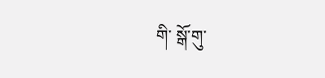གི་ སྒོ་གུ་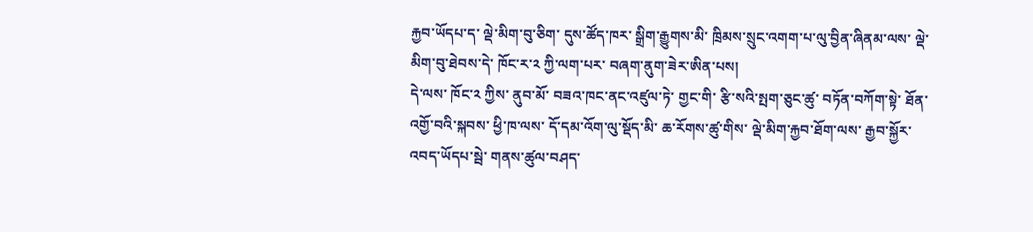རྐྱབ་ཡོདཔ་ད་ ལྡེ་མིག་བུ་ཅིག་ དུས་ཚོད་ཁར་ སྒྲིག་རྒྱུགས་མི་ ཁྲིམས་སྲུང་འགག་པ་ལུ་བྱིན་ཞིནམ་ལས་ ལྡེ་མིག་བུ་ཐེབས་དེ་ ཁོང་ར་༢ ཀྱི་ལག་པར་ བཞག་ནུག་ཟེར་ཨིན་པས།
དེ་ལས་ ཁོང་༢ ཀྱིས་ ནུབ་མོ་ བཟའ་ཁང་ནང་འཛུལ་ཏེ་ གྱང་གི་ རྩི་སའི་སྤག་ཅུང་ཚུ་ བཏོན་བཀོག་སྟེ་ ཐོན་འགྱོ་བའི་སྐབས་ ཕྱི་ཁ་ལས་ དོ་དམ་འོག་ལུ་སྡོད་མི་ ཆ་རོགས་ཚུ་གིས་ ལྡེ་མིག་རྐྱབ་ཐོག་ལས་ རྒྱབ་སྐྱོར་འབད་ཡོདཔ་སྦེ་ གནས་ཚུལ་བཤད་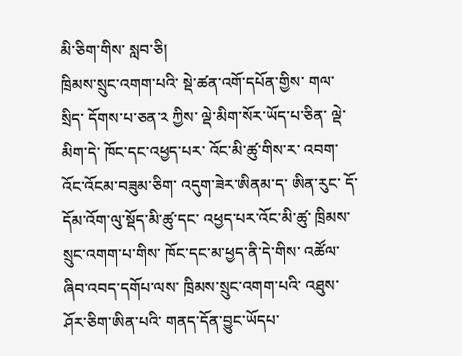མི་ཅིག་གིས་ སླབ་ཅི།
ཁྲིམས་སྲུང་འགག་པའི་ སྡེ་ཚན་འགོ་དཔོན་གྱིས་ གལ་སྲིད་ དོགས་པ་ཅན་༢ ཀྱིས་ ལྡེ་མིག་སོར་ཡོད་པ་ཅིན་ ལྡེ་མིག་དེ་ ཁོང་དང་འཕྱད་པར་ འོང་མི་ཚུ་གིས་ར་ འབག་འོང་འོངམ་བཟུམ་ཅིག་ འདུག་ཟེར་ཨིནམ་ད་ ཨིན་རུང་ དོ་དོམ་འོག་ལུ་སྡོད་མི་ཚུ་དང་ འཕྱད་པར་འོང་མི་ཚུ་ ཁྲིམས་སྲུང་འགག་པ་གིས་ ཁོང་དང་མ་ཕྱད་ནི་དེ་གིས་ འཚོལ་ཞིབ་འབད་དགོཔ་ལས་ ཁྲིམས་སྲུང་འགག་པའི་ འཐུས་ཤོར་ཅིག་ཨིན་པའི་ གནད་དོན་བྱུང་ཡོདཔ་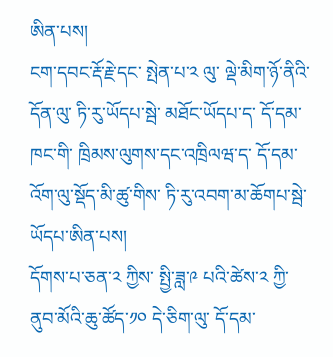ཨིན་པས།
ངག་དབང་རྡོ་རྗེ་དང་ སྤེན་པ་༢ ལུ་ ལྡེ་མིག་ཉོ་ནིའི་དོན་ལུ་ ཏི་རུ་ཡོདཔ་སྦེ་ མཐོང་ཡོདཔ་ད་ དོ་དམ་ཁང་གི་ ཁྲིམས་ལུགས་དང་འཁྲིལཝ་ད་ དོ་དམ་འོག་ལུ་སྡོད་མི་ཚུ་གིས་ ཏི་རུ་འབག་མ་ཆོགཔ་སྦེ་ ཡོདཔ་ཨིན་པས།
དོགས་པ་ཅན་༢ ཀྱིས་ སྤྱི་ཟླ་༩ པའི་ཚེས་༢ ཀྱི་ ནུབ་མོའི་ཆུ་ཚོད་༡༠ དེ་ཅིག་ལུ་ དོ་དམ་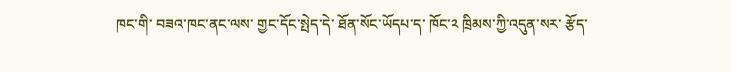ཁང་གི་ བཟའ་ཁང་ནང་ལས་ གྱང་དོང་སྤེད་དེ་ ཐོན་སོང་ཡོདཔ་ད་ ཁོང་༢ ཁྲིམས་ཀྱི་འདུན་སར་ རྩོད་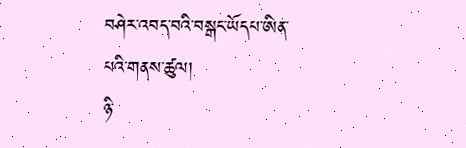བཤེར་འབད་བའི་བསྒང་ཡོདཔ་ཨིན་པའི་གནས་ཚུལ།
ཉི་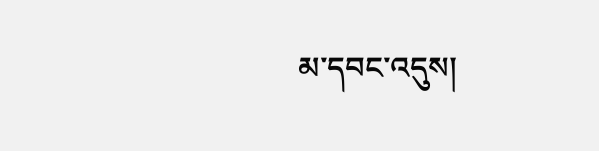མ་དབང་འདུས།